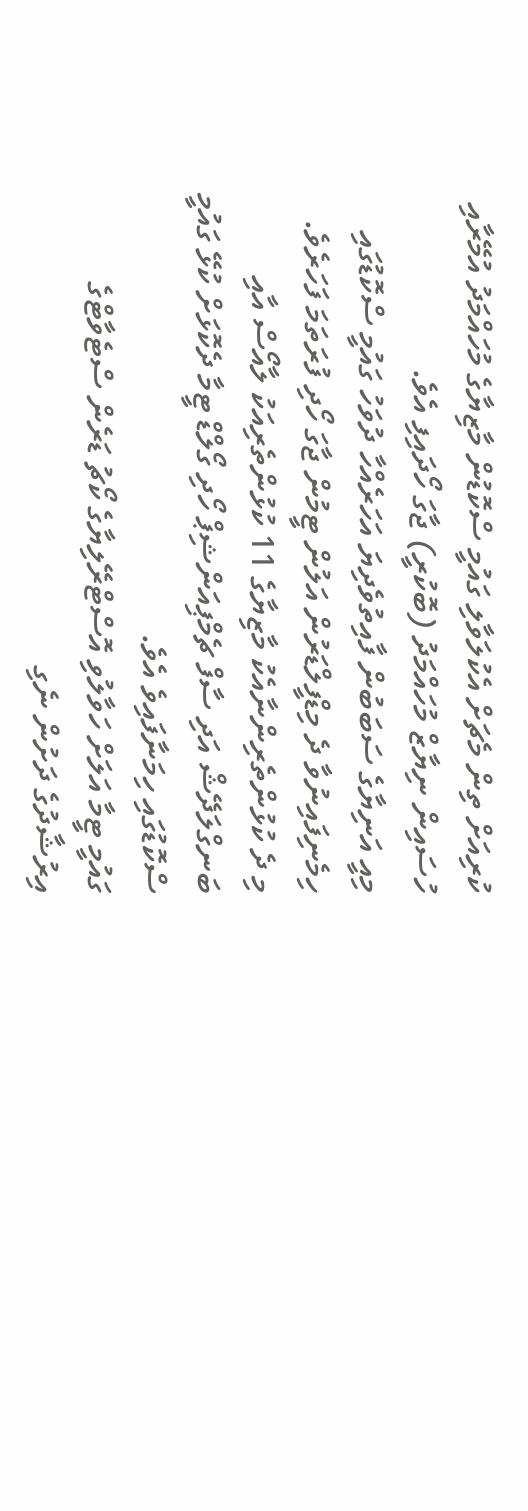ކުރިއަށް ތިން މެޗަށް އެކުލަވާލި ގައުމީ ސްކޮޑުން މާޒިޔާގެ މުހައްމަދު އުމޭރާއި ހުސައިން ނިޔާޒް މުހައްމަދު (ބޮކުރީ) ޖާގަ ހޯދައިފި އެވެ.
މިއީ އަނިޔާގެ ސަބަބުން ފާއިތުވެދިޔަ އަހަރެއްހާ ދުވަހު ގައުމީ ސްކޮޑުގައި ހިމެނިފައިނުވާ ދެ މިޑްފީލްޑަރުން އަލުން ޓީމުން ޖާގަ ހޯދި ފުރަތަމަ ފަހަރެވެ.
މި ދެ ކުޅުންތެރިންނާއެކު މާޒިޔާގެ 11 ކުޅުންތެރިއަކު ލާއޯސް އާއި ބަނގްލަދޭޝް އަދި ސާފް ޗެމްޕިއަންޝިޕް ހޯދި ގޯލްޑް ޓީމާ ދެކޮޅަށް ކުޅޭ ގައުމީ ސްކޮޑުގައި ހިމަނާފައިވެ އެވެ.
ގައުމީ ޓީމާ އަލަށް ހަވާލުވި އޮސްޓްރޭލިޔާގެ ކޯޗު ޑަރެން ސްޓެވާޓްގެ އިރުޝާދުގެ ދަށުން ނެގި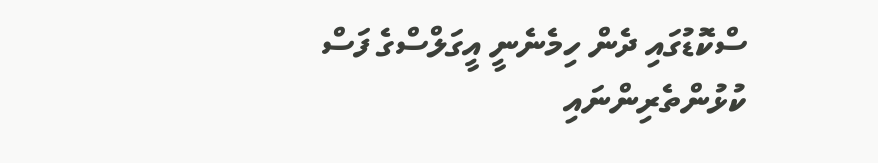ސްކޮޑުގައި ދެން ހިމެނެނީ އީގަލްސްގެ ފަސް ކުޅުންތެރިންނައި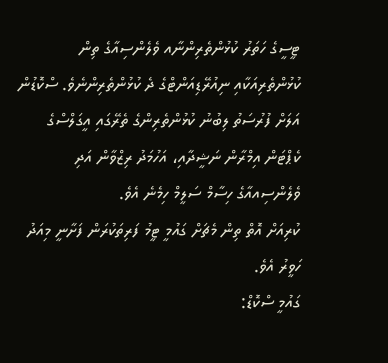ޓީސީގެ ހަތަރު ކުޅުންތެރިންނާއ ވެލެންސިއާގެ ތިން ކުޅުންތެރިއަކާއި ނިއުރޭޑިއަންޓްގެ ދެ ކުޅުންތެރިންނެވެ. ސްކޮޑުން އަލަށް ފުރުސަތު ލިބުނު ކުޅުންތެރިންގެ ތެރޭގައި އީގަލްސްގެ ކެޕްޓަން އިމްރާން ނަޝީދާއި، އަހުމަދު ރިޒްވާން އަދި ވެލެންސިއއާގެ ހިސާމް ސަލީމް ހިމެނެ އެވެ.
ކުރިއަށް އޮތް ތިން މެޗަށް ގައުމީ ޓީމު ފަރިތަކުރަން ފަށާނީ މިއަދު ހަވީރު އެވެ.
ގައުމީ ސްކޮޑް: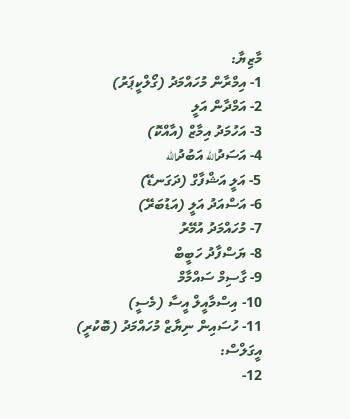މާޒިޔާ:
1- އިމްރާން މުހައްމަދު (ގޯލްކީޕަރު)
2- އަމްދާން އަލީ
3- އަހުމަދު އިމާޒް (އާއްކޮ)
4- އަސަދުالله އަބުދުالله
5- އަލީ އަޝްފާގް (ދަގަނޑޭ)
6- އަސްއަދު އަލީ (އަޑުބަރޭ)
7- މުހައްމަދު އުމޭރު
8- ޔަސްފާދު ހަބީބް
9- ގާސިމް ސައްމާމް
10- އިސްމާއީލް އީސާ (މެސީ)
11- ހުސައިން ނިޔާޒް މުހައްމަދު (ބޮކުރީ)
އީގަލްސް:
12-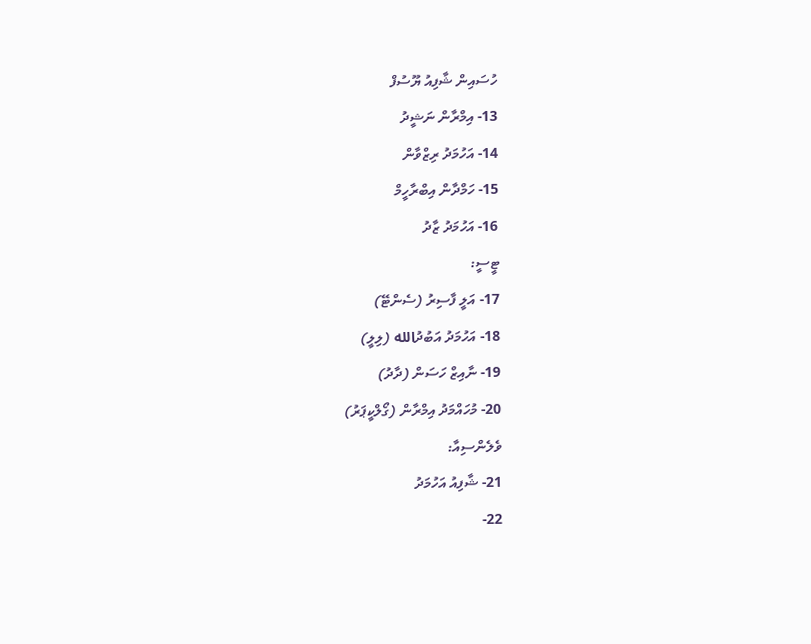ހުސައިން ޝާފިއު ޔޫސުފް
13- އިމްރާން ނަޝީދު
14- އަހުމަދު ރިޒްވާން
15- ހަމްދާން އިބްރާހީމް
16- އަހުމަދު ޒާދު
ޓީސީ:
17- އަލީ ފާސިރު (ސެންޓޭ)
18- އަހުމަދު އަބުދުالله (ލިލީ)
19- ނާއިޒް ހަސަން (ދާދު)
20- މުހައްމަދު އިމްރާން (ގޯލްކީޕަރު)
ވެލެންސިއާ:
21- ޝާފިއު އަހުމަދު
22-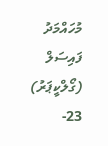މުހައްމަދު ފައިސަލް (ގޯލްކީޕަރު)
23-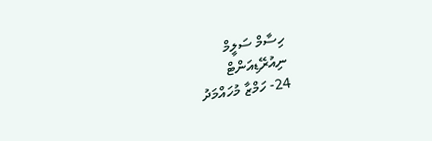ހިސާމް ސަލީމް
ނިއުރޭޑިއަންޓް
24- ހަމްޒާ މުހައްމަދު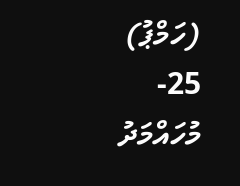(ހަމްޕު)
25- މުހައްމަދު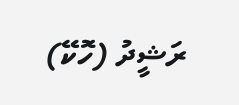ރަޝީދު (ހޮކޭ)